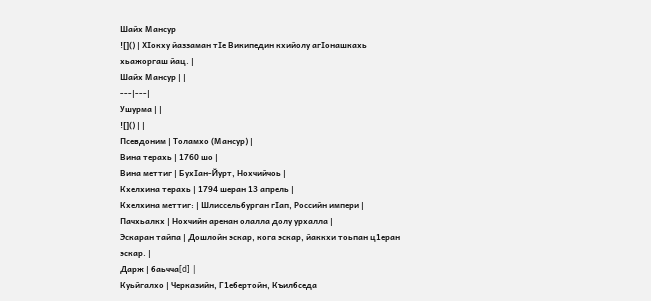Шайх Мансур
![]() | ХӀокху йаззаман тӀе Википедин кхийолу агӀонашкахь хьажоргаш йац. |
Шайх Мансур | |
---|---|
Ушурма | |
![]() | |
Псевдоним | Толамхо (Мансур) |
Вина терахь | 1760 шо |
Вина меттиг | БухӀан-Йурт, Нохчийчоь |
Кхелхина терахь | 1794 шеран 13 апрель |
Кхелхина меттиг: | Шлиссельбурган гӀап, Российн импери |
Пачхьалкх | Нохчийн аренан олалла долу урхалла |
Эскаран тайпа | Дошлойн эскар, кога эскар, йаккхи тоьпан ц1еран эскар. |
Дарж | баьчча[d] |
Куьйгалхо | Черказийн, Г1ебертойн, Къилбседа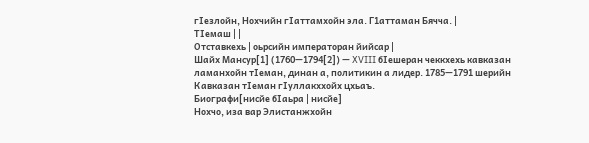гӀезлойн, Нохчийн гӀаттамхойн эла. Г1аттаман Бячча. |
ТӀемаш | |
Отставкехь | оьрсийн императоран йийсар |
Шайх Мансур[1] (1760—1794[2]) — XVIII бӀешеран чеккхехь кавказан ламанхойн тӀеман, динан а, политикин а лидер. 1785—1791 шерийн Кавказан тӀеман гӀуллакххойх цхьаъ.
Биографи[нисйе бӀаьра | нисйе]
Нохчо, иза вар Элистанжхойн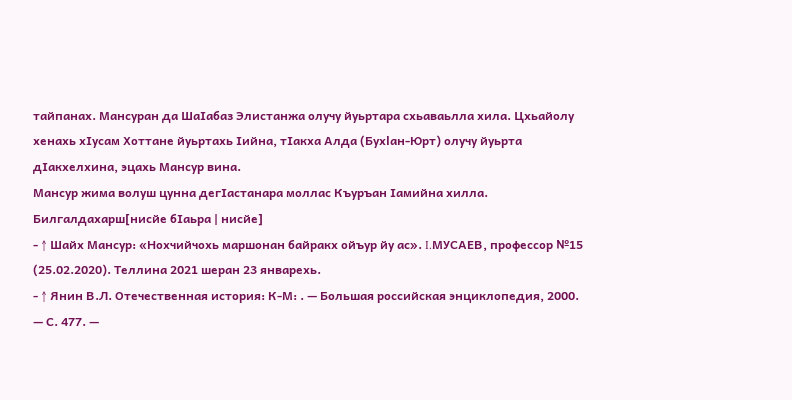тайпанах. Мансуран да ШаӀабаз Элистанжа олучу йуьртара схьаваьлла хила. Цхьайолу хенахь хӀусам Хоттане йуьртахь Ӏийна, тӀакха Алда (Бухlан-Юрт) олучу йуьрта дӀакхелхина, эцахь Мансур вина.
Мансур жима волуш цунна дегӀастанара моллас Къуръан Ӏамийна хилла.
Билгалдахарш[нисйе бӀаьра | нисйе]
- ↑ Шайх Мансур: «Нохчийчохь маршонан байракх ойъур йу ас». I.МУСАЕВ, профессор №15 (25.02.2020). Теллина 2021 шеран 23 январехь.
- ↑ Янин В.Л. Отечественная история: К-М: . — Большая российская энциклопедия, 2000. — С. 477. —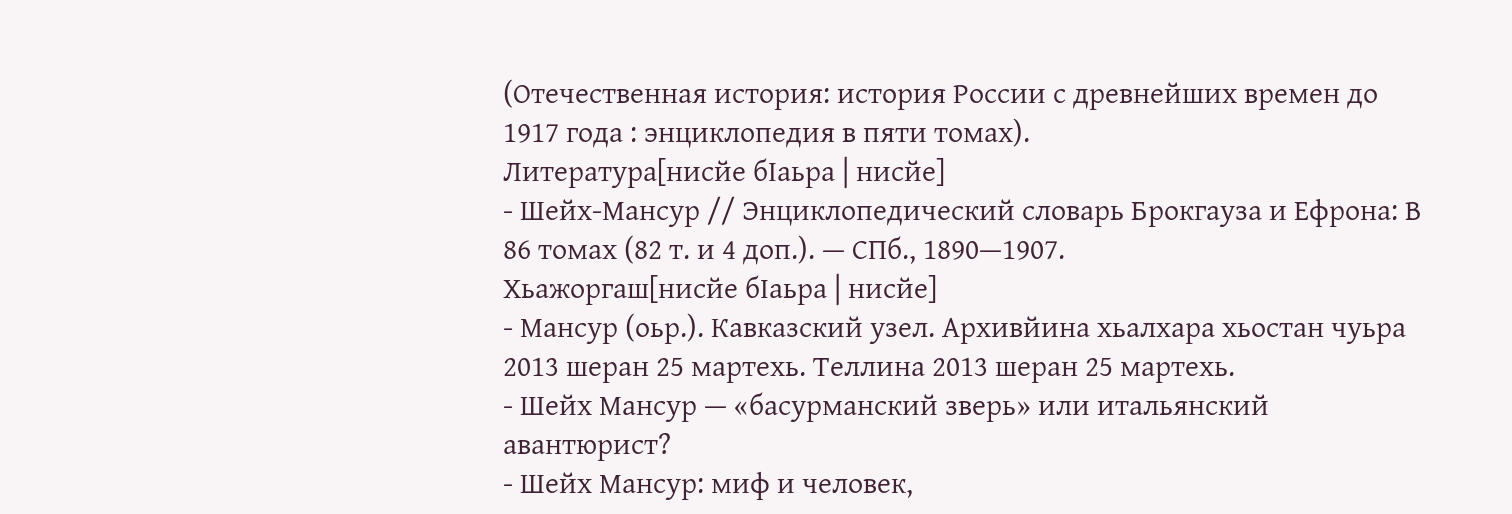(Отечественная история: история России с древнейших времен до 1917 года : энциклопедия в пяти томах).
Литература[нисйе бӀаьра | нисйе]
- Шейх-Мансур // Энциклопедический словарь Брокгауза и Ефрона: В 86 томах (82 т. и 4 доп.). — СПб., 1890—1907.
Хьажоргаш[нисйе бӀаьра | нисйе]
- Мансур (оьр.). Кавказский узел. Архивйина хьалхара хьостан чуьра 2013 шеран 25 мартехь. Теллина 2013 шеран 25 мартехь.
- Шейх Мансур — «басурманский зверь» или итальянский авантюрист?
- Шейх Мансур: миф и человек,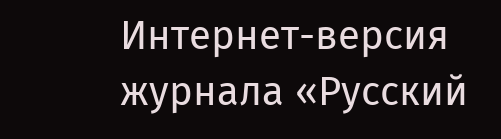Интернет-версия журнала «Русский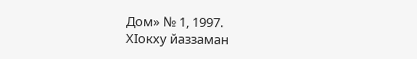Дом» № 1, 1997.
ХӀокху йаззаман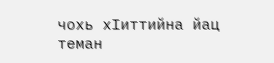чохь хӀиттийна йац теман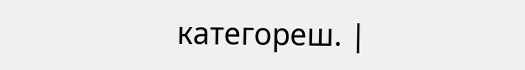категореш. |